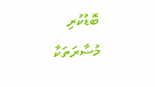ބޮޑުކުރި މުސާރަތަކާ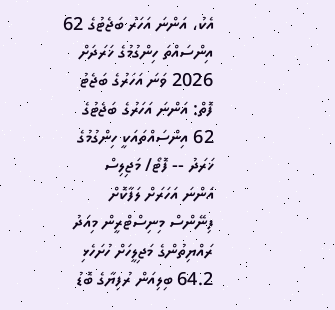އެކު، އަންނަ އަހަރު ބަޖެޓުގެ 62 އިންސައްތަ ހިންގުމުގެ ޚަރަދަށް
2026 ވަނަ އަހަރުގެ ބަޖެޓު ފޮތް: އަންނަ އަހަރުގެ ބަޖެޓުގެ 62 އިންސައްތައަކީ ހިންގުމުގެ ޚަރަދު -- ފޮޓޯ/ މަޖިލިސް
އަންނަ އަހަރަށް ލަފާކޮށް ފިނޭންސް މިނިސްޓްރީން މިއަދު ރައްޔިތުންގެ މަޖިލީހަށް ހުށަހެޅި 64.2 ބިލިއަން ރުފިޔާގެ ބޮޑު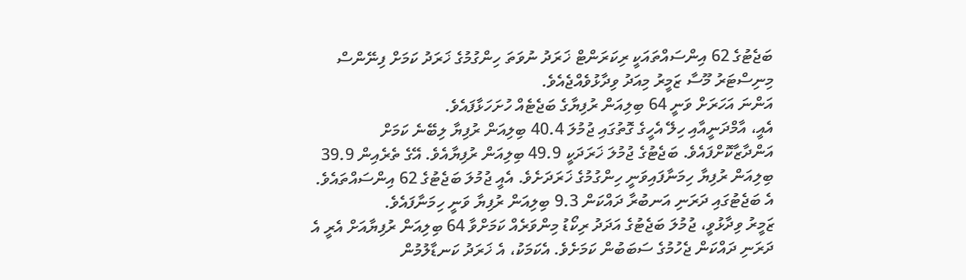ބަޖެޓުގެ 62 އިންސައްތައަކީ ރިކަރަންޓް ޚަރަދު ނުވަތަ ހިންގުމުގެ ޚަރަދު ކަމަށް ފިނޭންސް މިނިސްޓަރު މޫސާ ޒަމީރު މިއަދު ވިދާޅުވެއްޖެއެވެ.
އަންނަ އަހަރަށް ވަނީ 64 ބިލިއަން ރުފިޔާގެ ބަޖެޓެއް ހުށަހަޅާފައެވެ.
އެއީ، އާމްދަނީއާއި ހިލޭ އެހީގެ ގޮތުގައި ޖުމުލަ 40.4 ބިލިއަން ރުފިޔާ ލިބޭނެ ކަމަށް އަންދާޒާކޮށްފައެވެ. ބަޖެޓުގެ ޖުމުލަ ޚަރަދަކީ 49.9 ބިލިއަން ރުފިޔާއެވެ. އޭގެ ތެރެއިން 39.9 ބިލިއަން ރުފިޔާ ހިމަނާފައިވަނީ ހިންގުމުގެ ޚަރަދަށެވެ. އެއީ ޖުމުލަ ބަޖެޓުގެ 62 އިންސައްތައެވެ.
އެ ބަޖެޓުގައި ދަރަނި އަނބުރާ ދައްކަން 9.3 ބިލިއަން ރުފިޔާ ވަނީ ހިމަނާފައެވެ.
ޒަމީރު ވިދާޅުވީ، ޖުމުލަ ބަޖެޓުގެ އަދަދު ރިކޯޑު މިންވަރެއް ކަމަށްވާ 64 ބިލިއަން ރުފިޔާއަށް އެރީ އެ ދަރަނި ދައްކަން ޖެހުމުގެ ސަބަބުން ކަމަށެވެ. އެކަމަކު، އެ ޚަރަދު ކަނޑާލުމުން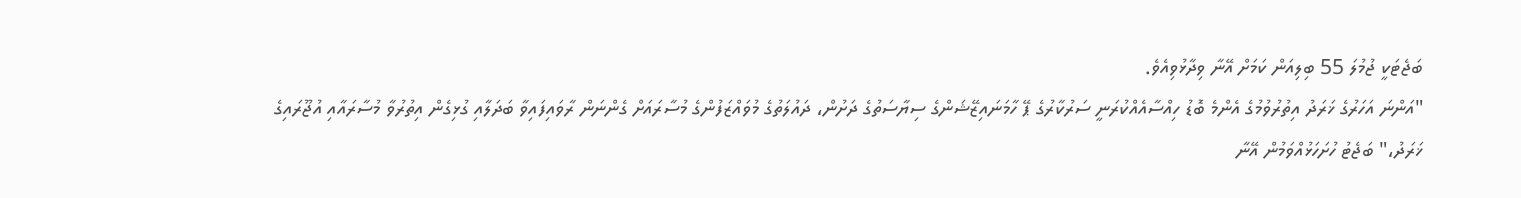ބަޖެޓަކީ ޖުމުލަ 55 ބިލިއަން ކަމަށް އޭނާ ވިދާޅުވިއެވެ.
"އަންނަ އަހަރުގެ ޚަރަދު އިތުރުވުމުގެ އެންމެ ބޮޑު ހިއްސާއެއްކުރަނީ ސަރުކާރުގެ ޕޭ ހާމަނައިޒޭޝަންގެ ސިޔާސަތުގެ ދަށުން، ދައުލަތުގެ މުވައްޒަފުންގެ މުސާރައަށް ގެންނަން ރާވައިފައިވާ ބަދަލާއި ގުޅިގެން އިތުރުވާ މުސާރައާއި އުޖޫރައިގެ ޚަރަދު،" ބަޖެޓު ހުށަހަޅުއްވަމުން އޭނާ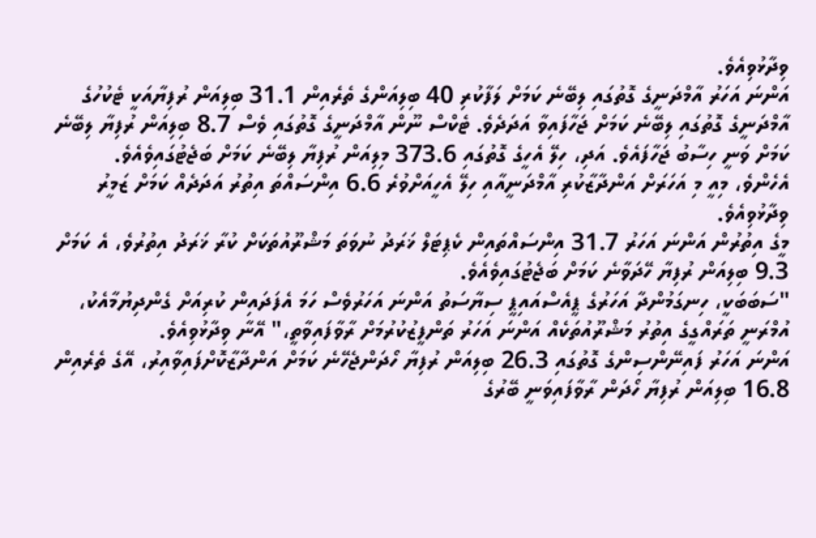ވިދާޅުވިއެވެ.
އަންނަ އަހަރު އާމްދަނީގެ ގޮތުގައި ލިބޭނެ ކަމަށް ލަފާކުރި 40 ބިލިއަންގެ ތެރެއިން 31.1 ބިލިއަން ރުފިޔާއަކީ ޓެކުހުގެ އާމްދަނީގެ ގޮތުގައި ލިބޭނެ ކަމަށް ޖަހާފައިވާ އަދަދެވެ. ޓެކްސް ނޫން އާމްދަނީގެ ގޮތުގައި ވެސް 8.7 ބިލިއަން ރުފިޔާ ލިބޭނެ ކަމަށް ވަނީ ހިސާބު ޖަހާފައެވެ. އަދި، ހިލޭ އެހީގެ ގޮތުގައި 373.6 މިލިއަން ރުފިޔާ ލިބޭނެ ކަމަށް ބަޖެޓުގައިވެއެވެ.
އެހެންވެ، މިއީ މި އަހަރަށް އަންދާޒާކުރި އާމްދަނީއާއި ހިލޭ އެހީއަށްވުރެ 6.6 އިންސައްތަ އިތުރު އަދަދެއް ކަމަށް ޒަމީރު ވިދާޅުވިއެވެ.
މީގެ އިތުރުން އަންނަ އަހަރު 31.7 އިންސައްތައިން ކެޕިޓަލް ޚަރަދު ނުވަތަ މަޝްރޫއުތަކަށް ކުރާ ޚަރަދު އިތުރުވެ، އެ ކަމަށް 9.3 ބިލިއަން ރުފިޔާ ހޭދަވާނެ ކަމަށް ބަޖެޓުގައިވެއެވެ.
"ސަބަބަކީ، ހިނގަމުންދާ އަހަރުގެ ޕީއެސްއައިޕީ ސިޔާސަތު އަންނަ އަހަރުވެސް ހަމަ އެފަދައިން ކުރިއަށް ގެންދިޔުމާއެކު، އުމްރަނީ ތަރައްގީގެ އިތުރު މަޝްރޫއުތަކެއް އަންނަ އަހަރު ތަންފީޒުކުރުމަށް ރާވާފައިވާތީ،" އޭނާ ވިދާޅުވިއެވެ.
އަންނަ އަހަރު ފައިނޭންސިންގެ ގޮތުގައި 26.3 ބިލިއަން ރުފިޔާ ހޯދަންޖެހޭނެ ކަމަށް އަންދާޒާކޮށްފައިވާއިރު، އޭގެ ތެރެއިން 16.8 ބިލިއަން ރުފިޔާ ހޯދަން ރާވާފައިވަނީ ބޭރުގެ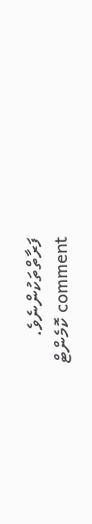ފަރާތްތަކުންނެވެ.
comment ކޮމެންޓް